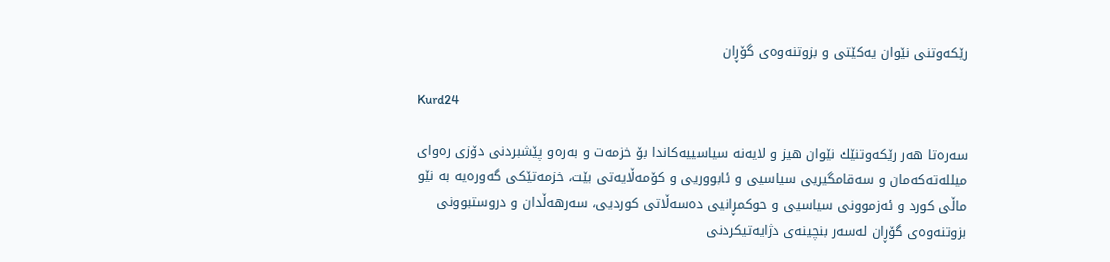رێكه‌وتنی نێوان یه‌كێتی و بزوتنه‌وه‌ی گۆڕان

Kurd24

سه‌ره‌تا هه‌ر رێكه‌وتنێك نێوان هیز ‌و لایه‌نه‌ سیاسییه‌كاندا بۆ خزمه‌ت و به‌ره‌و پێشبردنی دۆزی ره‌وای میلله‌ته‌كه‌مان و سه‌قامگیریی سیاسیی و ئابووریی و كۆمه‌ڵایه‌تی بێت، خزمه‌تێكی گه‌وره‌یه‌ به‌ نێو ماڵی كورد و ئه‌زموونی سیاسیی و حوكمڕانیی ده‌سه‌ڵاتی كوردیی، سه‌رهه‌ڵدان و دروستبوونی بزوتنه‌وه‌ی گۆڕان له‌سه‌ر بنچینه‌ی دژایه‌تیكردنی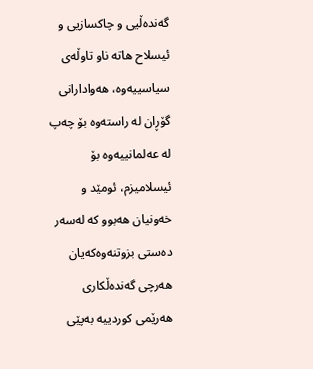گه‌نده‌ڵیی و چاكسازیی و ئیسلاح هاته‌ ناو تاوڵه‌ی سیاسییه‌وه‌، هه‌وادارانی گۆڕان له‌ راسته‌وه‌ بۆ چه‌پ له‌ عه‌لمانییه‌وه‌ بۆ ئیسلامیزم، ئومێد و خه‌ونیان هه‌بوو كه‌ له‌سه‌ر ده‌ستی بزوتنه‌وه‌كه‌یان هه‌رچی گه‌نده‌ڵكاری هه‌رێمی كوردییه‌ بەپێی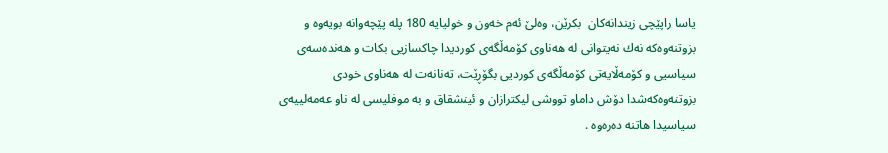یاسا راپێچی زیندانه‌كان  بكرێن، وه‌لێ ئه‌م خه‌ون و خولیایه‌ 180 پله‌ پێچه‌وانه‌ بویه‌وه‌ و بزوتنه‌وه‌كه‌ نه‌ك نه‌یتوانی له‌ هه‌ناوی كۆمه‌ڵگەی كوردیدا چاكسازیی بكات و هه‌نده‌سه‌ی سیاسیی و كۆمه‌ڵایه‌تی كۆمه‌ڵگەی كوردیی بگۆڕێت، ته‌نانه‌ت له‌ هه‌ناوی خودی بزوتنه‌وه‌كه‌شدا دۆش داماو تووشی لیكترازان و ئینشقاق و به‌ موفلیسی له‌ ناو عه‌مه‌لییه‌ی سیاسیدا هاتنه‌ ده‌ره‌وه‌ .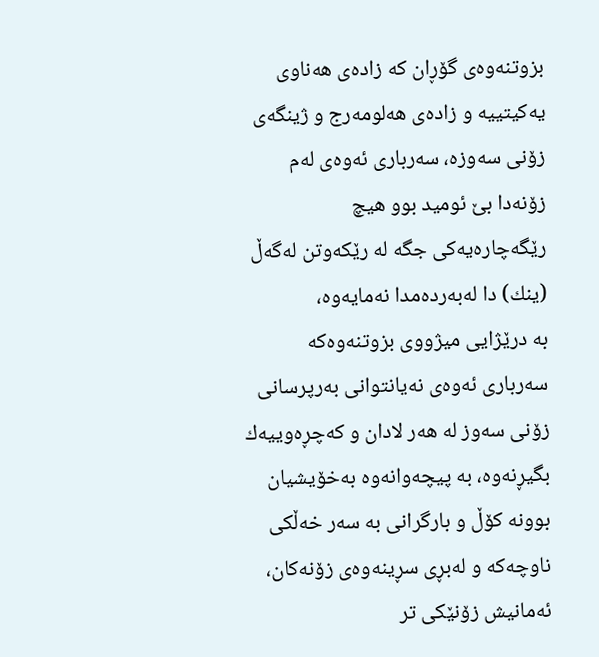بزوتنه‌وه‌ی گۆڕان كه‌ زاده‌ی هه‌ناوی یه‌كیتییه‌ و زاده‌ی هه‌لومه‌رج و ژینگه‌ی زۆنی سه‌وزه، سه‌رباری ئه‌وه‌ی له‌م زۆنه‌دا بێ ئومید بوو هیچ رێگەچاره‌یه‌كی جگه‌ له‌ رێكه‌وتن له‌گه‌ڵ (ینك) دا له‌به‌رده‌مدا نه‌مایه‌وه‌، به ‌درێژایی میژووی بزوتنه‌وه‌كه‌  سه‌رباری ئه‌وه‌ی نه‌یانتوانی به‌رپرسانی زۆنی سه‌وز له‌ هه‌ر لادان و كه‌چڕه‌وییه‌ك  بگیڕنه‌وه‌، به‌ پیچه‌وانه‌وه‌ بەخۆیشیان بوونه‌ كۆڵ و بارگرانی به‌ سه‌ر خه‌ڵكی ناوچه‌كه ‌و له‌بڕی سڕینه‌وه‌ی زۆنه‌كان، ئه‌مانیش زۆنێكی تر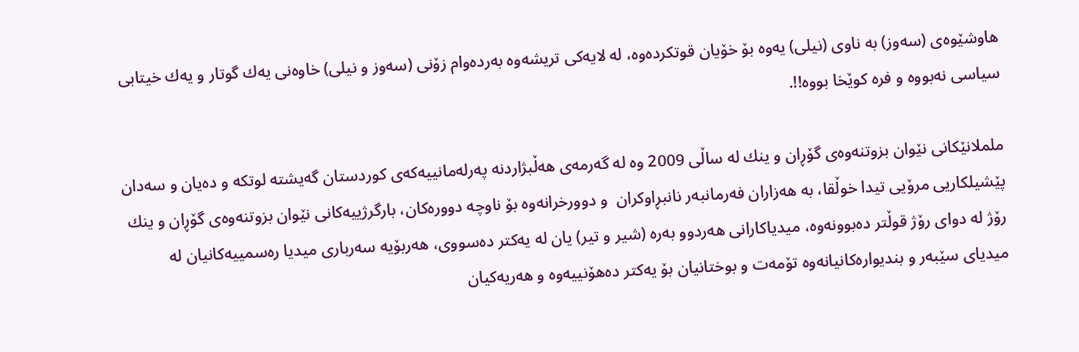هاوشێوه‌ی (سه‌وز) به‌ ناوی (نیلی) یه‌وه‌ بۆ خۆیان قوتكرده‌وه‌، له ‌لایه‌كی تریشه‌وه‌ به‌رده‌وام زۆنی (سه‌وز و نیلی) خاوه‌نی یه‌ك گوتار و یه‌ك خیتابی سیاسی نه‌بووه‌ و فره‌ كوێخا بووه‌!!.

ململانێكانی نێوان بزوتنه‌وه‌ی گۆڕان و ینك له‌ ساڵی 2009 وە له‌ گه‌رمه‌ی هه‌ڵبژاردنه‌ په‌رله‌مانییه‌كه‌ی كوردستان گه‌یشته‌ لوتكه‌ و ده‌یان و سه‌دان پێشیلكاریی مرۆیی تیدا خوڵقا، به ‌هه‌زاران فه‌رمانبه‌ر نانبڕاوكران  و دوورخرانه‌وه‌ بۆ ناوچه‌ دووره‌كان، بارگرژییه‌كانی نێوان بزوتنه‌وه‌ی گۆڕان و ینك رۆژ له‌ دوای رۆژ قوڵتر ده‌بوونه‌وه، میدیاكارانی هه‌ردوو به‌ره‌ (شیر و تیر) یان له‌ یه‌كتر ده‌سووی، هه‌ربۆیه‌ سه‌رباری میدیا ره‌سمییه‌كانیان له‌ میدیای سێبه‌ر و بندیواره‌كانیانه‌وه‌ تۆمه‌ت و بوختانیان بۆ یه‌كتر ده‌هۆنییه‌وه‌ و هه‌ریه‌كیان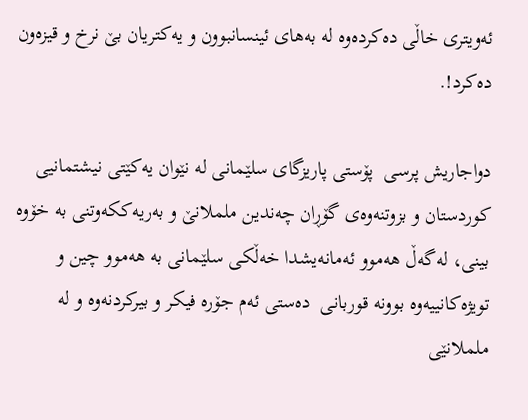ئه‌ویتری خاڵی ده‌كرده‌وه‌ له‌ به‌های ئینسانبوون و یه‌كتریان بێ نرخ و قیزه‌ون  ده‌كرد!.

دواجاریش پرسی  پۆستی پاریزگای سلێمانی له‌ نێوان یه‌كێتی نیشتمانیی كوردستان و بزوتنه‌وه‌ی گۆڕان چه‌ندین ململانێ و به‌ریه‌ككه‌وتنی به‌ خۆوه‌ بینی، له‌گه‌ڵ هه‌موو ئه‌مانه‌یشدا خه‌ڵكی سلێمانی به‌ هه‌موو چین و تویژه‌كانییه‌وه‌ بوونه‌ قوربانی  ده‌ستی ئه‌م جۆره‌ فیكر و بیركردنه‌وه‌ و له‌ ململانێی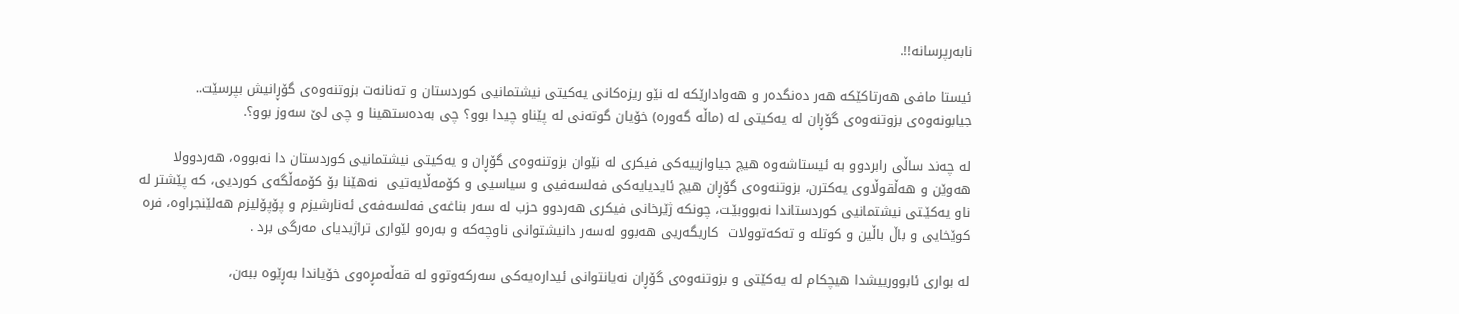نابه‌رپرسانه‌!!.

ئیستا مافی هه‌رتاكێكه‌ هه‌ر ده‌نگده‌ر و هه‌وادارێكه‌ له‌ نێو ریزه‌كانی یه‌كیتی نیشتمانیی كوردستان و ته‌نانه‌ت بزوتنه‌وه‌ی گۆڕانیش بپرسێت.. جیابونه‌وه‌ی بزوتنه‌وه‌ی گۆڕان له‌ یه‌كیتی له‌ (ماڵه‌ گه‌وره‌) خۆیان گوته‌نی له‌ پێناو چیدا بوو؟ چی به‌ده‌ستهینا و چی لێ سه‌وز بوو؟.

له ‌چه‌ند ساڵی رابردوو به‌ ئیستاشه‌وه‌ هیچ جیاوازییه‌كی فیكری له‌ نێوان بزوتنه‌وه‌ی گۆڕان و یه‌كیتی نیشتمانیی كوردستان دا نه‌بووه‌، هه‌ردوولا هه‌وێن و هه‌ڵقوڵاوی یه‌كترن، بزوتنه‌وه‌ی گۆڕان هیچ ئایدیایه‌كی فه‌لسه‌فیی و سیاسیی و كۆمه‌ڵایه‌تیی  نه‌هێنا بۆ كۆمه‌ڵگەی كوردیی، كه‌ پێشتر له‌ ناو یه‌كێـتی نیشتمانیی كوردستاندا نه‌بووبێـت، چونكه‌ ژێرخانی فیكری هه‌ردوو حزب له‌ سه‌ر بناغه‌ی فه‌لسه‌فه‌ی ئه‌نارشیزم و پۆپۆلیزم هه‌لێنجراوه، فره‌ كوێخایی و باڵ باڵین و كوتله‌ و ته‌كه‌توولات  كاریگه‌ریی هه‌بوو له‌سه‌ر دانیشتوانی ناوچه‌كه‌ و به‌ره‌و لێواری تراژیدیای مه‌رگی برد .

له‌ بواری ئابوورییشدا هیچكام له‌ یه‌كێتی و بزوتنه‌وه‌ی گۆڕان نه‌یانتوانی ئیداره‌یه‌كی سه‌ركه‌وتوو له‌ قه‌ڵه‌مڕه‌وی خۆیاندا به‌ڕێوه‌ ببه‌ن،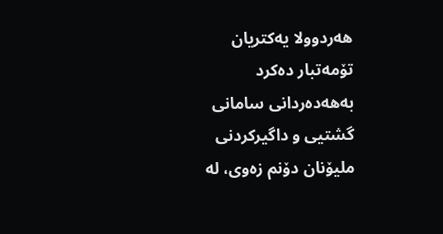هه‌ردوولا یه‌كتریان تۆمه‌تبار ده‌كرد به‌هه‌ده‌ردانی سامانی گشتیی و داگیركردنی ملیۆنان دۆنم زه‌وی، له‌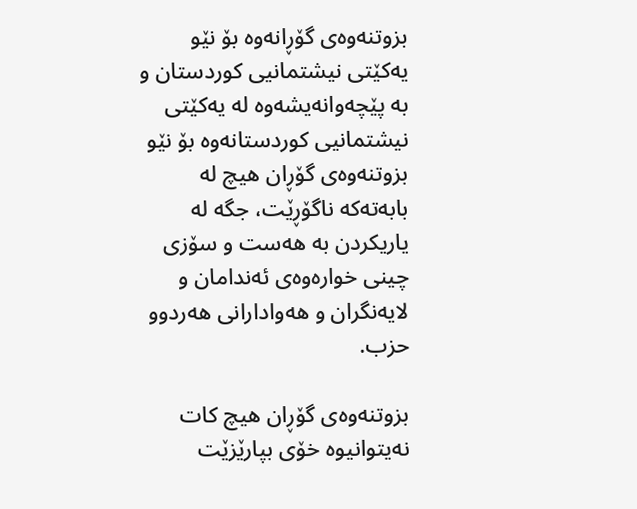بزوتنه‌وه‌ی گۆڕانه‌وه‌ بۆ نێو یه‌كێتی نیشتمانیی كوردستان و به‌ پێچه‌وانه‌یشه‌وه‌ له‌ یه‌كێتی نیشتمانیی كوردستانه‌وه‌ بۆ نێو بزوتنه‌وه‌ی گۆڕان هیچ له‌ بابه‌ته‌كه‌ ناگۆڕێت، جگه‌ له‌ یاریكردن به‌ هه‌ست و سۆزی چینی خواره‌وه‌ی ئه‌ندامان و لایه‌نگران و هه‌وادارانی هه‌ردوو حزب.

بزوتنه‌وه‌ی گۆڕان هیچ كات نه‌یتوانیوه‌ خۆی بپارێزێت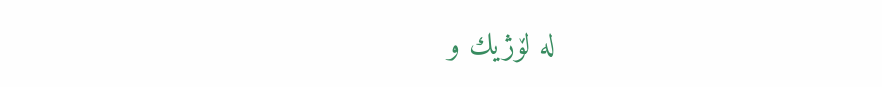له‌ لۆژیك و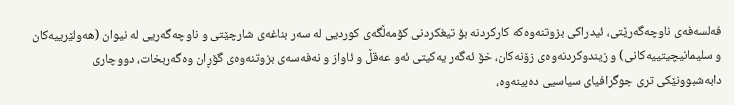فه‌لسه‌فه‌ی ناوچه‌گه‌رێتی، ئیدراكی بزوتنه‌وه‌كه‌ كاركردنه‌ بۆ تیغكردنی كۆمه‌ڵگەی كوردیی له‌ سه‌ر بناغه‌ی شارچێتی و ناوچه‌گه‌ریی له‌ نیوان (هه‌ولێرییه‌كان و سلیمانیچیتییه‌كانی) و زیندوكردنه‌وه‌ی زۆنه‌كان، خۆ ئه‌گه‌ر یه‌كیتی ئه‌و عه‌قڵ و ئاوا‌ز و نه‌فه‌سه‌ی بزوتنه‌وه‌ی گۆڕان وه‌گه‌ربخات، دووچاری دابه‌شبوونێكی تری جوگرافیای سیاسیی ده‌بینه‌وه،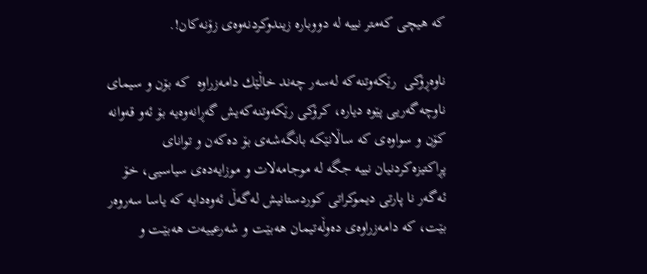كه‌ هیچی كه‌متر نییه‌ له‌ دووباره‌ زیندوكردنه‌وه‌ی زۆنه‌كان!.

ناوه‌ڕۆكی  رێكه‌وتنه‌كه‌ له‌سه‌ر چه‌ند خاڵێك دامه‌زراوه‌  كه‌ بۆن و سیمای ناوچه‌گه‌ریی پێوه‌ دیاره‌، كرۆكی رێكه‌وتنه‌كه‌یش گه‌ڕانه‌وه‌یه‌ بۆ ئه‌و قه‌وانه‌ كۆن و سواوه‌ی كه‌ ساڵانێكه‌ بانگه‌شه‌ی بۆ ده‌كه‌ن و توانای پڕاكتیزه‌كردنیان نییه‌ جگه‌ له‌ موجامه‌لات و موزایه‌ده‌ی سیاسیی، خۆ ئه‌گه‌ر نا پارتی دیموكراتی كوردستانیش له‌گه‌ڵ ئه‌وه‌دایه‌ كه‌ یاسا سه‌روه‌ر بێت، كه‌ دامه‌زراوه‌ی ده‌وڵه‌تیمان هه‌بێـت و شه‌رعییه‌ت هه‌بێـت و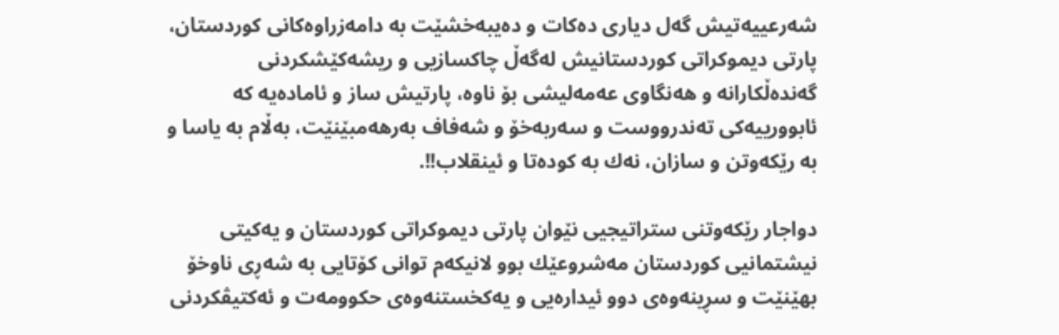شه‌رعییه‌تیش گه‌ل دیاری ده‌كات و ده‌یبه‌خشێت به‌ دامه‌زراوه‌كانی كوردستان، پارتی دیموكراتی كوردستانیش له‌گه‌ڵ چاكسازیی و ریشه‌كێشكردنی گه‌نده‌ڵكارانه ‌و هه‌نگاوی عه‌مه‌لیشی بۆ ناوه‌، پارتیش ساز و ئاماده‌یه‌ كه‌ ئابوورییه‌كی ته‌ندرووست و سه‌ربه‌خۆ و شه‌فاف به‌رهه‌مبێنێت، به‌ڵام به‌ یاسا و به‌ رێكه‌وتن و سازان، نه‌ك به‌ كوده‌تا و ئینقلاب!!.

دواجار رێكه‌وتنی ستراتیجیی نێوان پارتی دیموكراتی كوردستان و یه‌كیتی نیشتمانیی كوردستان مه‌شروعێك بوو لانیكه‌م توانی كۆتایی به‌ شه‌ڕی ناوخۆ بهێنێت و سڕینه‌وه‌ی دوو ئیداره‌یی و یه‌كخستنه‌وه‌ی حكوومه‌ت و ئه‌كتیڤکردنی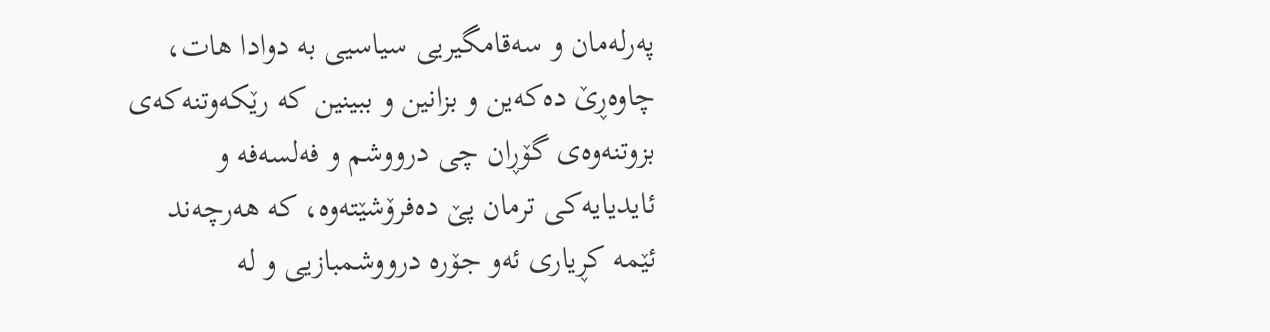په‌رله‌مان و سه‌قامگیریی سیاسیی به‌ دوادا هات، چاوه‌ڕێ ده‌كه‌ین و بزانین و ببینین كه‌ رێكه‌وتنه‌كه‌ی بزوتنه‌وه‌ی گۆڕان چی درووشم و فه‌لسه‌فه ‌و ئایدیایه‌كی ترمان پێ ده‌فرۆشێته‌وه، كه‌ هه‌رچه‌ند ئێمه‌ كڕیاری ئه‌و جۆره‌ درووشمبازیی و له‌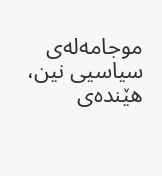موجامه‌له‌ی سیاسیی نین، هێنده‌ی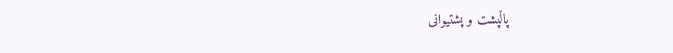پاڵپشت و پشتیوانی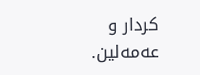كردار و عه‌مه‌لین.